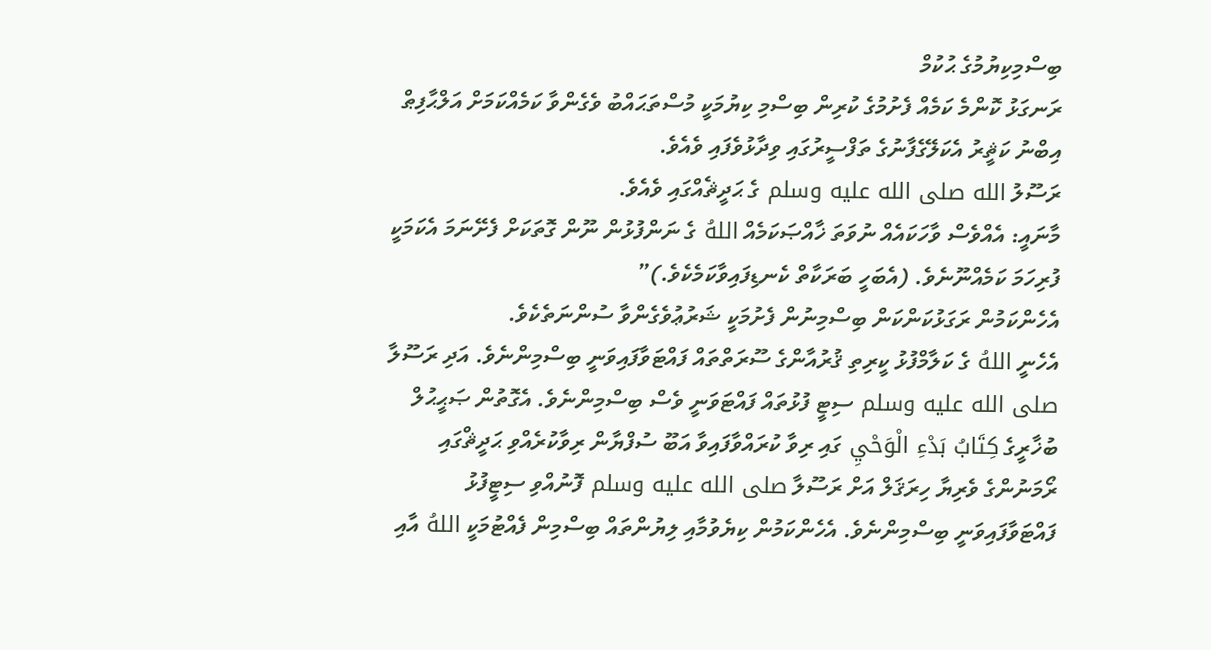ބިސްމިކިޔުމުގެ ޙުކުމް
ރަނގަޅު ކޮންމެ ކަމެއް ފެށުމުގެ ކުރިން ބިސްމި ކިޔުމަކީ މުސްތަޙައްބު ވެގެންވާ ކަމެއްކަމަށް އަލްޙާފިޠް އިބްނު ކަޘީރު އެކަލޭގެފާނުގެ ތަފްސީރުގައި ވިދާޅުވެފައި ވެއެވެ.
ރަސޫލު الله صلى الله عليه وسلم ގެ ޙަދީޘެއްގައި ވެއެވެ.
މާނައީ: އެއްވެސް ވާހަކައެއް ނުވަތަ ޚާއްޞަކަމެއް اللهُ ގެ ނަންފުޅުން ނޫން ގޮތަކަށް ފެށޭނަމަ އެކަމަކީ ފުރިހަމަ ކަމެއްނޫނެވެ. (އެބަހީ ބަރަކާތް ކެނޑިފައިވާކަމެކެވެ.)”
އެހެންކަމުން ރަގަޅުކަންކަން ބިސްމިނުން ފެށުމަކީ ޝަރުޢުވެގެންވާ ސުންނަތެކެވެ.
އެހެނީ اللهُ ގެ ކަލާމްފުޅު ކީރިތި ޤުރުއާންގެ ސޫރަތްތައް ފައްޓަވާފައިވަނީ ބިސްމިންނެވެ. އަދި ރަސޫލާ صلى الله عليه وسلم ސިޓީ ފުޅުތައް ފައްޓަވަނީ ވެސް ބިސްމިންނެވެ. އެގޮތުން ޞަޙީޙުލް ބުޚާރީގެ كِتَابُ بَدْءِ الْوَحْيِ ގައި ރިވާ ކުރައްވާފައިވާ އަބޫ ސުފްޔާން ރިވާކުރެއްވި ޙަދީޘްގައި ރޯމަނުންގެ ވެރިޔާ ހިރަޤަލް އަށް ރަސޫލާ صلى الله عليه وسلم ފޮނުއްވި ސިޓީފުޅު ފައްޓަވާފައިވަނީ ބިސްމިންނެވެ. އެހެންކަމުން ކިޔެވުމާއި ލިޔުންތައް ބިސްމިން ފެއްޓުމަކީ اللهُ އާއި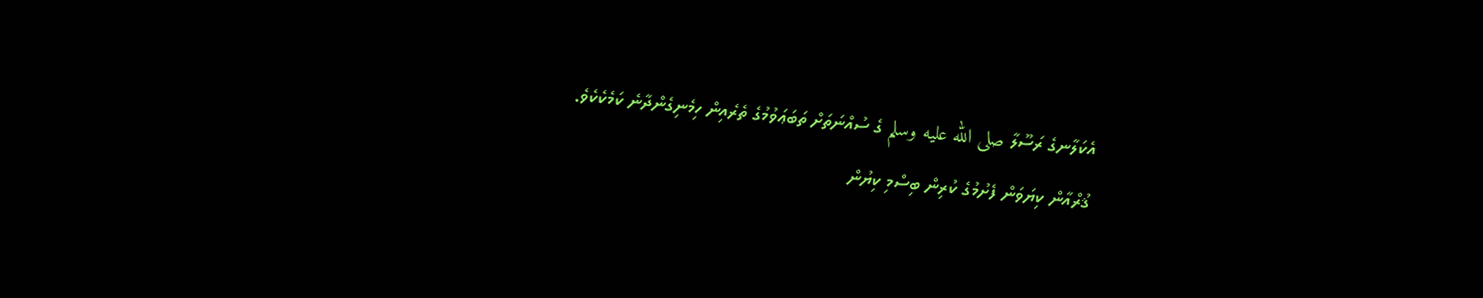އެކަލާނގެ ރަސޫލާ صلى الله عليه وسلم ގެ ސުއްނަތަށް ތަބަޢަވުމުގެ ތެރެއިން ހިމެނިގެންދާނެ ކަމެކެކެވެ.
ޤުރްއާން ކިޔަވަން ފެށުމުގެ ކުރިން ބިސްމި ކިޔުން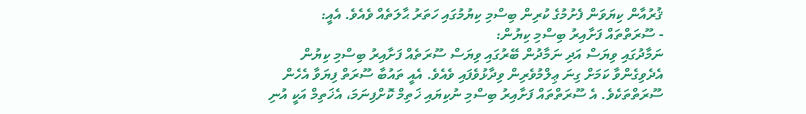ޤުރުއާން ކިޔަވަން ފެށުމުގެ ކުރިން ބިސްމި ކިޔުމުގައި ހަތަރު ޙާލަތެއް ވެއެވެ. އެއީ:
- ސޫރަތްތައް ފަށާއިރު ބިސްމި ކިޔުން:
ނަމާދުގައި ވިޔަސް އަދި ނަމާދުން ބޭރުގައި ވިޔަސް ސޫރަތެއް ފަށާއިރު ބިސްމި ކިޔުން އެދެވިގެންވާ ކަމަށް ގިނަ ޢިލްމުވެރިން ވިދާޅުވެފައި ވެއެވެ. އެއީ ތައުބާ ސޫރަތް ފިޔަވާ އެހެން ސޫރަތްތަކެވެ. އެ ސޫރަތްތައް ފަށާއިރު ބިސްމި ނުކިޔައި ޚަތިމް ކޮށްފިނަމަ، އެޚަތިމް އަކީ އުނި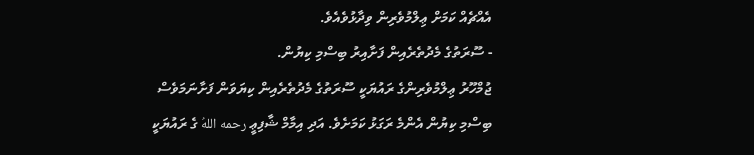އެއްޗެއް ކަމަށް ޢިލްމުވެރިން ވިދާޅުވެއެވެ.
- ސޫރަތުގެ މެދުތެރެއިން ފަށާއިރު ބިސްމި ކިޔުން.
ޖުމްހޫރު ޢިލްމުވެރިންގެ ރައުޔަކީ ސޫރަތުގެ މެދުތެރެއިން ކިޔަވަން ފަށާނަމަވެސް ބިސްމި ކިޔުން އެންމެ ރަގަޅު ކަމަށެވެ. އަދި އިމާމް ޝާފިޢީ رحمه اللهُ ގެ ރައުޔަކީ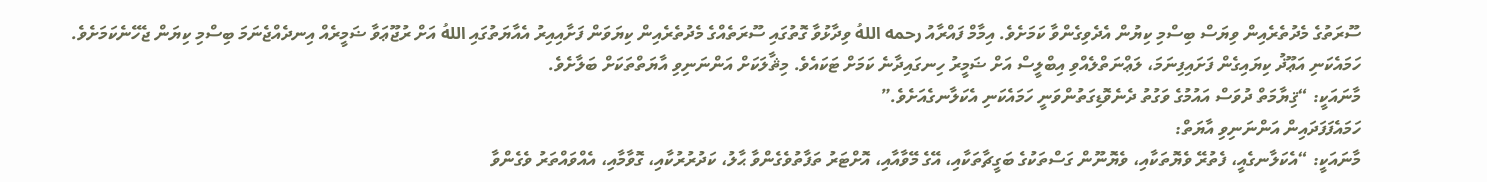ސޫރަތުގެ މެދުތެރެއިން ވިޔަސް ބިސްމި ކިޔުން އެދެވިގެންވާ ކަމަށެވެ. އިމާމް ފައްރާއު رحمه اللهُ ވިދާޅުވާ ގޮތުގައި ސޫރަތެއްގެ މެދުތެރެއިން ކިޔަވަން ފަށާއިއިރު އެއާޔަތުގައި اللهُ އަށް ރުޖޫޢަވާ ޟަމީރެއް އިނދެއްޖެނަމަ ބިސްމި ކިޔަން ޖެހޭނެކަމަށެވެ. ހަމައެކަނި އަޢޫޛު ކިޔައިގެން ފަށައިފިނަމަ، ލަޢްނަތްލެއްވި އިބްލީސް އަށް ޟަމީރު ހިނގައިދާނެ ކަމަށް ޓަކައެވެ. މިޘާލަކަށް އަންނަނިވި އާޔަތްތަކަށް ބަލާށެވެ.
މާނައަކީ: “ޤިޔާމަތް ދުވަސް އައުމުގެ ވަގުތު ދެނެވޮޑިގަތުންވަނީ ހަމައެކަނި އެކަލާނގެއަށެވެ.”
ހަމައެފަފަދައިން އަންނަނިވި އާޔަތް:
މާނައަކީ: “އެކަލާނގެއީ، ފެތުރޭ ވެޔޮތަކާއި، ވެޔޮނޫން ގަސްތަކުގެ ބަގީޗާތަކާއި، އޭގެ މޭވާއާއި، އޮށްޓަރު ތަފާތުވެގެންވާ ޙާލު، ކަދުރުރުކާއި، ގޮވާމާއި، އެއްވައްތަރު ވެގެންވާ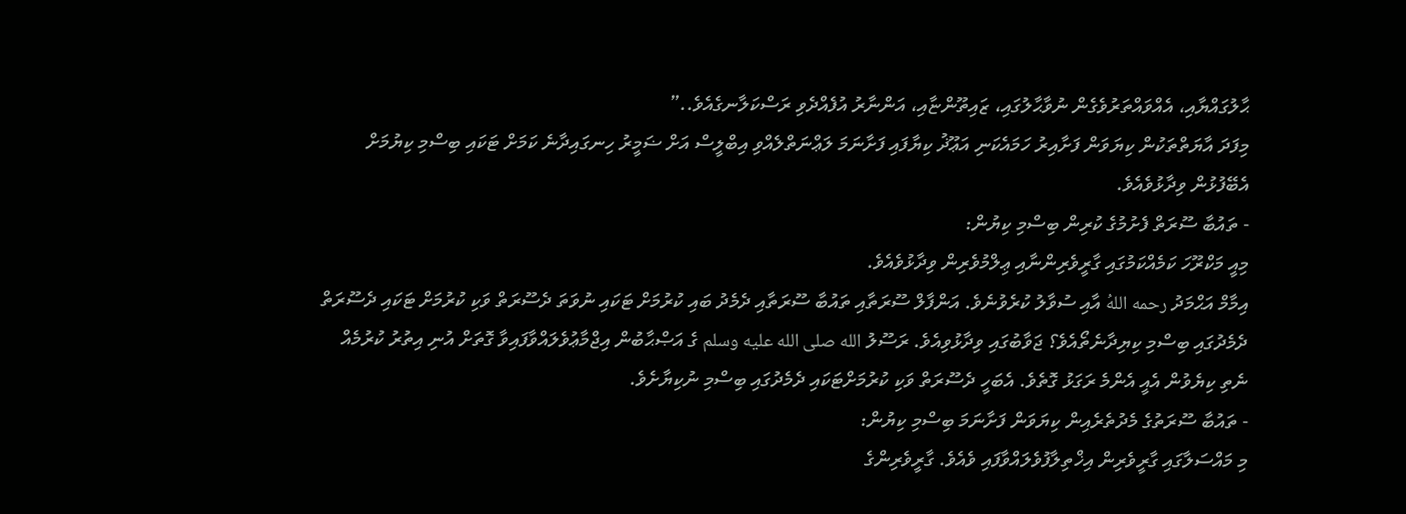ޙާލުގައްޔާއި، އެއްވައްތަރުވެގެން ނުވާޙާލުގައި، ޒައިތޫންޏާއި، އަންނާރު އުފެއްދެވި ރަސްކަލާނގެއެވެ..”
މިފަދަ އާޔަތްތަކުން ކިޔަވަން ފަށާއިރު ހަމައެކަނި އަޢޫޛު ކިޔާފައި ފަށާނަމަ ލަޢްނަތްލެއްވި އިބްލީސް އަށް ޟަމީރު ހިނގައިދާނެ ކަމަށް ޓަކައި ބިސްމި ކިޔުމަށް އެބޭފުޅުން ވިދާޅުވެއެވެ.
- ތައުބާ ސޫރަތް ފެށުމުގެ ކުރިން ބިސްމި ކިޔުން:
މިއީ މަކްރޫހަ ކަމެއްކަމުގައި ގާރީވެރިންނާއި ޢިލްމުވެރިން ވިދާޅުވެއެވެ.
އިމާމް އަޙްމަދު رحمه اللهُ އާއި ސުވާލު ކުރެވުނެވެ. އަންފާލް ސޫރަތާއި ތައުބާ ސޫރަތާއި ދެމެދު ބައި ކުރުމަށް ޓަކައި ނުވަތަ ދެސޫރަތް ވަކި ކުރުމަށް ޓަކައި ދެސޫރަތް ދެމެދުގައި ބިސްމި ކިޔިދާނެތޯއެވެ؟ ޖަވާބުގައި ވިދާޅުވިއެވެ. ރަސޫލު الله صلى الله عليه وسلم ގެ އަޞްޙާބުން އިޖްމާޢުވެލައްވާފައިވާ ގޮތަށް އުނި އިތުރު ކުރުމެއް ނެތި ކިޔެވުން އެއީ އެންމެ ރަގަޅު ގޮތެވެ. އެބަހީ ދެސޫރަތް ވަކި ކުރުމަށްޓަކައި ދެމެދުގައި ބިސްމި ނުކިޔާށެވެ.
- ތައުބާ ސޫރަތުގެ މެދުތެރެއިން ކިޔަވަން ފަށާނަމަ ބިސްމި ކިޔުން:
މި މައްސަލާގައި ގާރީވެރިން އިޚްތިލާފުވެލައްވާފައި ވެއެވެ. ގާރީވެރިންގެ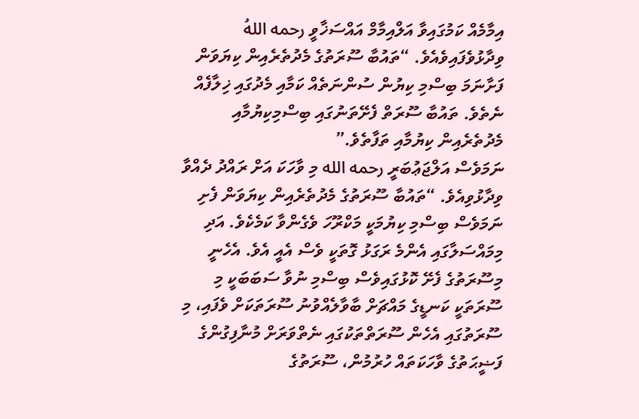އިމާމެއް ކަމުގައިވާ އަލްއިމާމް އައްސަޚާވީ رحمه اللهُ ވިދާޅުވެފައިވެއެވެ. “ތައުބާ ސޫރަތުގެ މެދުތެރެއިން ކިޔަވަން ފަށާނަމަ ބިސްމި ކިޔުން ސުންނަތެއް ކަމާއި މެދުގައި ޚިލާފެއް ނެތެވެ. ތައުބާ ސޫރަތް ފެށޭތަނުގައި ބިސްމިކިޔުމާއި މެދުތެރެއިން ކިޔުމާއި ތަފާތެވެ.”
ނަމަވެސް އަލްޖަޢުބަރީ رحمه الله މި ވާހަކަ އަށް ރައްދު ދެއްވާ ވިދާޅުވިއެވެ. “ތައުބާ ސޫރަތުގެ މެދުތެރެއިން ކިޔަވަން ފެށި ނަމަވެސް ބިސްމި ކިޔުމަކީ މަކްރޫހަ ވެގެންވާ ކަމެކެވެ. އަދި މިމައްސަލާގައި އެންމެ ރަގަޅު ގޮތަކީ ވެސް އެއީ އެވެ. އެހެނީ މިސޫރަތުގެ ފެށޭ ކޮޅުގައިވެސް ބިސްމި ނުވާ ސަބަބަކީ މި ސޫރަތަކީ ކަނޑީގެ މައްޗަށް ބާވާލެއްވުނު ސޫރަތަކަށް ވެފައި، މި ސޫރަތުގައި އެހެން ސޫރަތްތަކުގައި ނެތްވަރަށް މުނާފިގުންގެ ފަޟީޙަތުގެ ވާހަކަތައް ހުރުމުން، ސޫރަތުގެ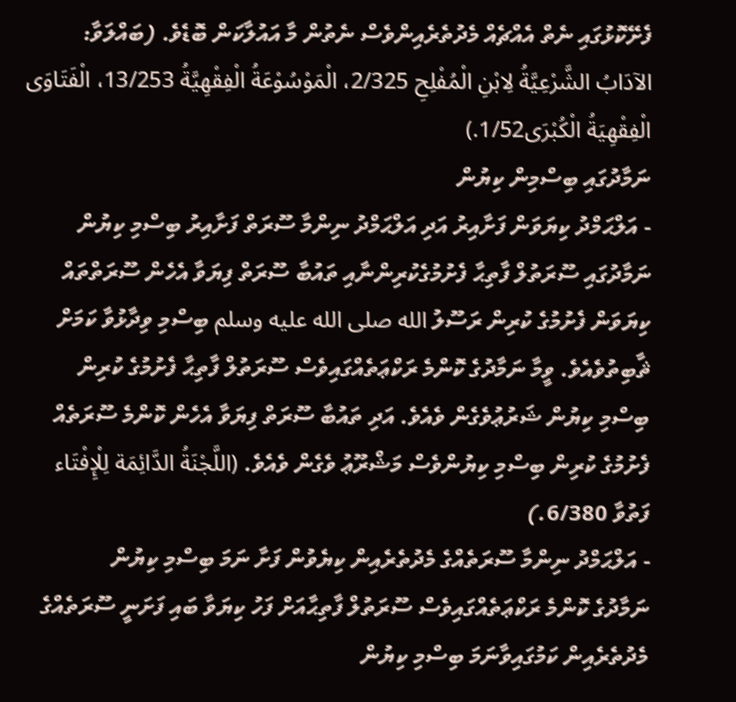ފެށޭކޮޅުގައި ނެތް އެއްޗެއް މެދުތެރެއިންވެސް ނެތުން މާ އައުލާކަން ބޮޑެވެ. (ބައްލަވާ: الآدَابُ الشَّرْعِيَّةُ لِابْنِ الْمُفْلِحِ 2/325، الْمَوْسُوْعَةُ الْفِقْهِيَّةُ 13/253، الْفَتَاوَى الْفِقْهِيَةُ الْكُبْرَى1/52.)
ނަމާދުގައި ބިސްމިން ކިޔުން
- އަލްޙަމްދު ކިޔަވަން ފަށާއިރު އަދި އަލްޙަމްދު ނިންމާ ސޫރަތް ފަށާއިރު ބިސްމި ކިޔުން
ނަމާދުގައި ސޫރަތުލް ފާތިޙާ ފެށުމުގެކުރިންނާއި ތައުބާ ސޫރަތް ފިޔަވާ އެހެން ސޫރަތްތައް ކިޔަވަން ފެށުމުގެ ކުރިން ރަސޫލު الله صلى الله عليه وسلم ބިސްމި ވިދާޅުވާ ކަމަށް ޘާބިތުވެއެވެ. ވީމާ ނަމާދުގެ ކޮންމެ ރަކްޢަތެއްގައިވެސް ސޫރަތުލް ފާތިޙާ ފެށުމުގެ ކުރިން ބިސްމި ކިޔުން ޝަރުޢުވެގެން ވެއެވެ. އަދި ތައުބާ ސޫރަތް ފިޔަވާ އެހެން ކޮންމެ ސޫރަތެއް ފެށުމުގެ ކުރިން ބިސްމި ކިޔުންވެސް މަޝްރޫޢު ވެގެން ވެއެވެ. (اللَّجْنَةُ الدَّائِمَة لِلْإِفْتَاء ފަތުވާ 6/380.)
- އަލްޙަމްދު ނިންމާ ސޫރަތެއްގެ މެދުތެރެއިން ކިޔެވުން ފަށާ ނަމަ ބިސްމި ކިޔުން
ނަމާދުގެ ކޮންމެ ރަކްޢަތެއްގައިވެސް ސޫރަތުލް ފާތިޙާއަށް ފަހު ކިޔަވާ ބައި ފަށަނީ ސޫރަތެއްގެ މެދުތެރެއިން ކަމުގައިވާނަމަ ބިސްމި ކިޔުން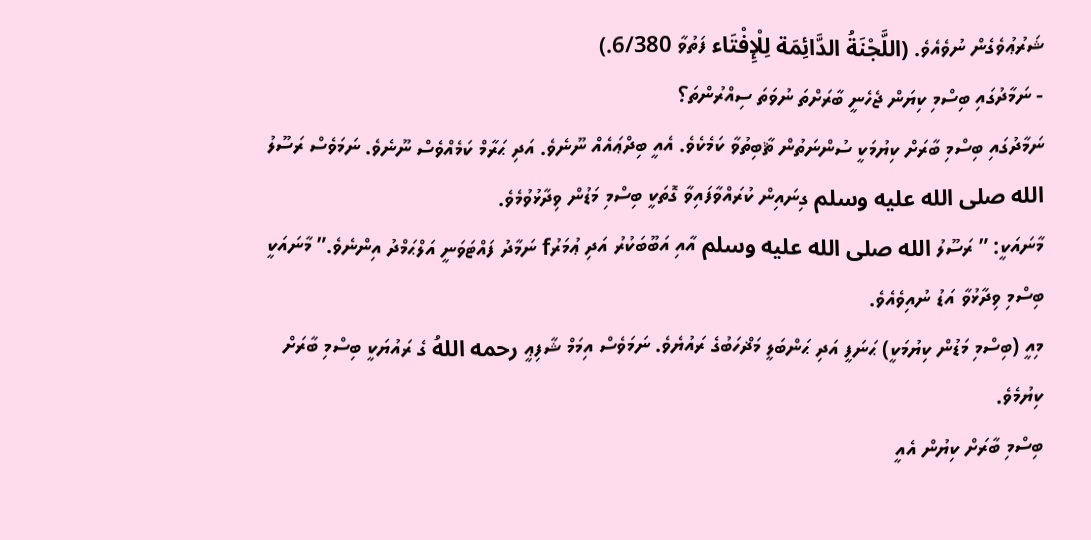ޝަރުޢުވެގެން ނުވެއެވެ. (اللَّجْنَةُ الدَّائِمَة لِلْإِفْتَاء ފަތުވާ 6/380.)
- ނަމާދުގައި ބިސްމި ކިޔަން ޖެހެނީ ބާރަށްތަ ނުވަތަ ސިއްރުންތަ؟
ނަމާދުގައި ބިސްމި ބާރަށް ކިޔުމަކީ ސުންނަތުން ޘާބިތުވާ ކަމެކެވެ. އެއީ ބިދްޢައެއް ނޫނެވެ. އަދި ޙަރާމް ކަމެއްވެސް ނޫނެވެ. ނަމަވެސް ރަސޫލު الله صلى الله عليه وسلم ގިނައިން ކުރައްވާފައިވާ ގޮތަކީ ބިސްމި މަޑުން ވިދާޅުވުމެވެ.
މާނައަކީ: ” ރަސޫލު الله صلى الله عليه وسلم އާއި އަބޫބަކުރު އަދި ޢުމަރުf ނަމާދު ފައްޓަވަނީ އަލްޙަމްދު އިންނެވެ.” މާނައަކީ ބިސްމި ވިދާޅުވާ އަޑު ނުއިވެއެވެ.
މިއީ (ބިސްމި މަޑުން ކިޔުމަކީ) ޙަނަފީ އަދި ޙަންބަލީ މަޛްހަބުގެ ރައުޔެވެ. ނަމަވެސް އިމަމް ޝާފިޢީ رحمه اللهُ ގެ ރައުޔަކީ ބިސްމި ބާރަށް ކިޔުމެވެ.
ބިސްމި ބާރަށް ކިޔުން އެއީ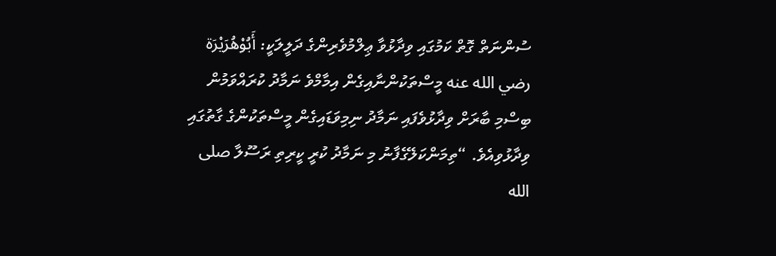ސުންނަތް ގޮތް ކަމުގައި ވިދާޅުވާ ޢިލްމުވެރިންގެ ދަލީލަކީ: أَبُوْهُرَيْرَة رضي الله عنه މީސްތަކުންނާއިގެން އިމާމްވެ ނަމާދު ކުރައްވަމުން ބިސްމި ބާރަށް ވިދާޅުވެފައި ނަމާދު ނިމިވަޑައިގެން މީސްތަކުންގެ ގާތުގައި ވިދާޅުވިއެވެ. “ތިމަންކަލޭގެފާނު މި ނަމާދު ކުރީ ކީރިތި ރަސޫލާ صلى الله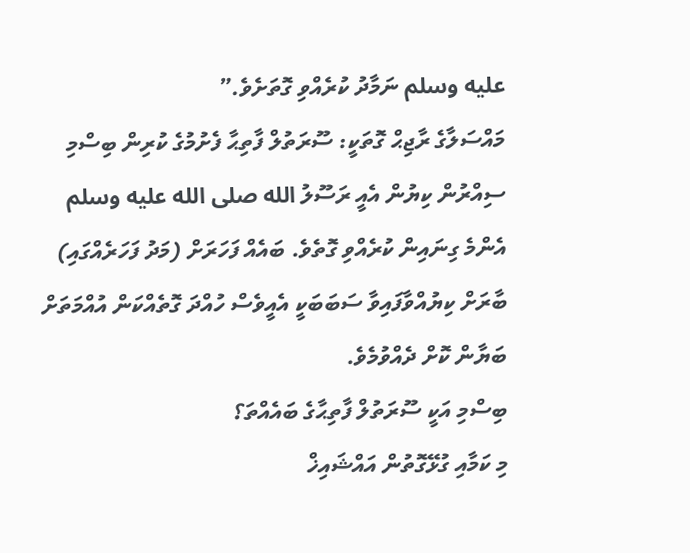عليه وسلم ނަމާދު ކުރެއްވި ގޮތަށެވެ.”
މައްސަލާގެ ރާޖިޙް ގޮތަކީ: ސޫރަތުލް ފާތިޙާ ފެށުމުގެ ކުރިން ބިސްމި ސިއްރުން ކިޔުން އެއީ ރަސޫލު الله صلى الله عليه وسلم އެންމެ ގިނައިން ކުރެއްވި ގޮތެވެ. ބައެއް ފަހަރަށް (މަދު ފަހަރެއްގައި) ބާރަށް ކިޔުއްވާފައިވާ ސަބަބަކީ އެއީވެސް ހުއްދަ ގޮތެއްކަން އުއްމަތަށް ބަޔާން ކޮށް ދެއްވުމެވެ.
ބިސްމި އަކީ ސޫރަތުލް ފާތިޙާގެ ބައެއްތަ؟
މި ކަމާއި ގުޅޭގޮތުން އައްޝައިޚް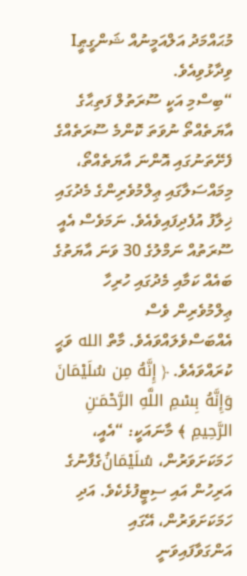މުޙައްމަދު އަލްއަމީނުއް ޝަންގީޠީI ވިދާޅުވިއެވެ.
“ބިސްމި އަކީ ސޫރަތުލް ފަތިޙާގެ އާޔަތެއްތޯ ނުވަތަ ކޮންމެ ސޫރަތެއްގެ ފެށޭތަނުގައި އޮންނަ އާޔަތެއްތޯ، މިމައްސަލާގައި ޢިލްމުވެރިންގެ މެދުގައި ޚިލާފު އުފެދިފައިވެއެވެ. ނަމަވެސް އެއީ ސޫރަތުއް ނަމްލުގެ 30 ވަނަ އާޔަތުގެ ބައެއް ކަމާއި މެދުގައި ހުރިހާ ޢިލްމުވެރިން ވެސް އެއްބަސްވެލައްވައެވެ. މާތް الله ވަޙީ ކުރައްވައެވެ. ﴿ إِنَّهُ مِن سُلَيْمَانَ وَإِنَّهُ بِسْمِ اللَّهِ الرَّحْمَـٰنِ الرَّحِيمِ ﴾ މާނައަކީ: “އެއީ، ހަމަކަށަވަރުން، سُلَيْمَانُގެފާނުގެ އަރިހުން އައި ސިޓީފުޅެކެވެ. އަދި ހަމަކަށަވަރުން، އޭގައި އަންގަވާފައިވަނީ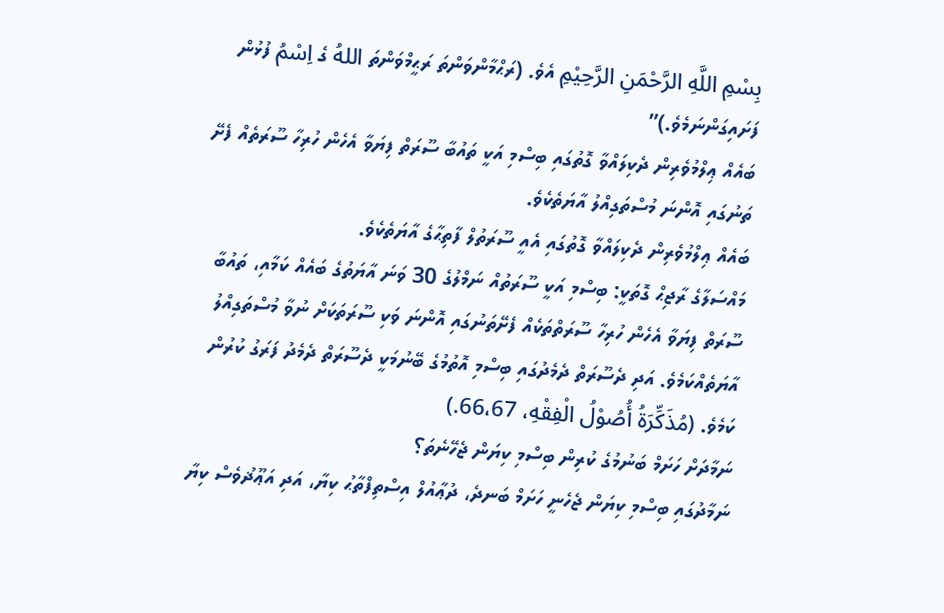بِسْمِ اللَّهِ الرَّحْمَنِ الرَّحِيْمِ އެވެ. (ރަޙްމާންވަންތަ ރަޙީމްވަންތަ اللهُ ގެ اِسْمُ ފުޅުން ފަށައިގަންނަމެވެ.)”
ބައެއް ޢިލްމުވެރިން ދެކިލައްވާ ގޮތުގައި ބިސްމި އަކީ ތައުބާ ސޫރަތް ފިޔަވާ އެހެން ހުރިހާ ސޫރަތެއް ފެށޭ ތަނުގައި އޮންނަ މުސްތަގިއްލު އާޔަތެކެވެ.
ބައެއް ޢިލްމުވެރިން ދެކިލައްވާ ގޮތުގައި އެއީ ސޫރަތުލް ފާތިޙާގެ އާޔަތެކެވެ.
މައްސަލާގެ ރާޖިޙް ގޮތަކީ: ބިސްމި އަކީ ސޫރަތުއް ނަމްލުގެ 30 ވަނަ އާޔަތުގެ ބައެއް ކަމާއި، ތައުބާ ސޫރަތް ފިޔަވާ އެހެން ހުރިހާ ސޫރަތްތަކެއް ފެށޭތަނުގައި އޮންނަ ވަކި ސޫރަތަކަށް ނުވާ މުސްތަގިއްލު އާޔަތެއްކަމެވެ. އަދި ދެސޫރަތް ދެމެދުގައި ބިސްމި އޮތުމުގެ ބޭނުމަކީ ދެސޫރަތް ދެމެދު ފަރަގު ކުރުން ކަމެވެ. (مُذَكِّرَةُ أُصُوْلُ الْفِقْهِ، 66،67.)
ނަމާދަށް ހަށަމް ބަނުމުގެ ކުރިން ބިސްމި ކިޔަން ޖެހޭނެތަ؟
ނަމާދުގައި ބިސްމި ކިޔަން ޖެހެނީ ހަށަމް ބަނދެ، ދުޢާއުލް އިސްތިފްތާޙު ކިޔާ، އަދި އަޢޫޛުވެސް ކިޔާ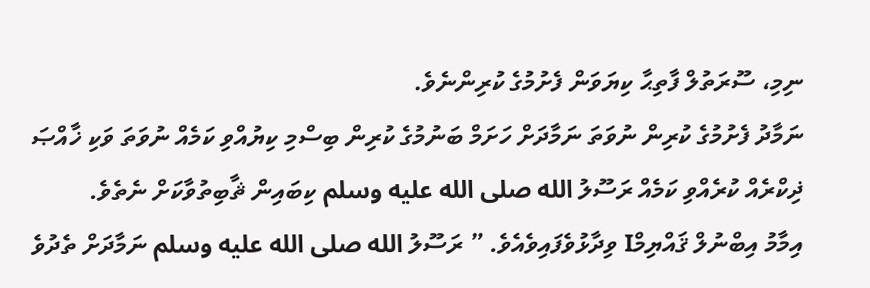ނިމި، ސޫރަތުލް ފާތިޙާ ކިޔަވަން ފެށުމުގެ ކުރިންނެވެ.
ނަމާދު ފެށުމުގެ ކުރިން ނުވަތަ ނަމާދަށް ހަށަމް ބަނުމުގެ ކުރިން ބިސްމި ކިޔުއްވި ކަމެއް ނުވަތަ ވަކި ޚާއްޞަ ޛިކްރެއް ކުރެއްވި ކަމެއް ރަސޫލު الله صلى الله عليه وسلم ކިބައިން ޘާބިތުވާކަށް ނެތެވެ.
އިމާމު އިބްނުލް ޤައްޔިމްI ވިދާޅުވެފައިވެއެވެ. ” ރަސޫލު الله صلى الله عليه وسلم ނަމާދަށް ތެދުވެ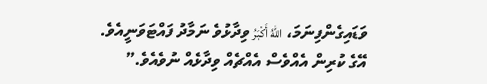ވަޑައިގެންފިނަމަ، اللهُ أَكْبَرُ ވިދާޅުވެ ނަމާދު ފައްޓަވަނީއެވެ. އޭގެ ކުރިން އެއްވެސް އެއްޗެއް ވިދާޅެއް ނުވެއެވެ.”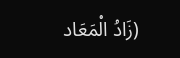(زَادُ الْمَعَاد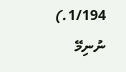1/194.)
ނުނިމޭ